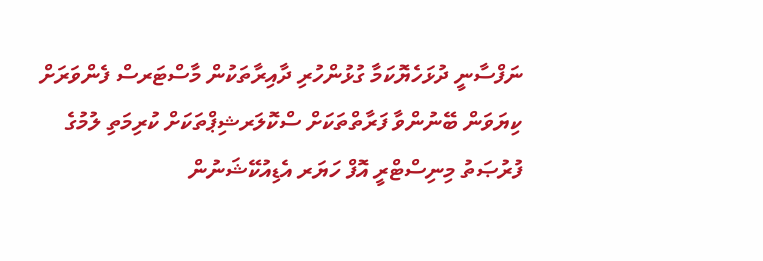ނަފްސާނީ ދުޅަހެޔޮކަމާ ގުޅުންހުރި ދާއިރާތަކުން މާސްޓަރސް ފެންވަރަށް ކިޔަވަން ބޭނުންވާ ފަރާތްތަކަށް ސްކޮލަރޝިޕްތަކަށް ކުރިމަތި ލުމުގެ ފުރުޞަތު މިނިސްޓްރީ އޮފް ހަޔަރ އެޑިއުކޭޝަނުން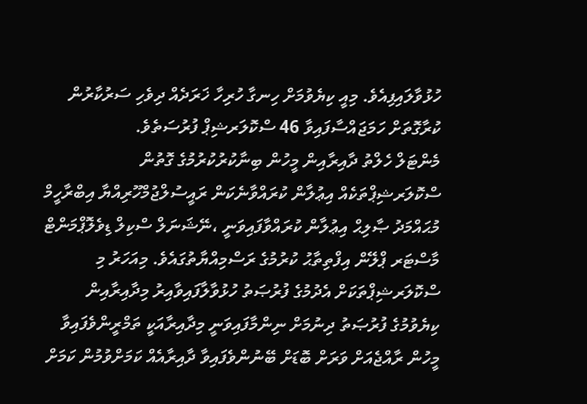ހުޅުވާލައިފިއެވެ. މިއީ ކިޔެވުމަށް ހިނގާ ހުރިހާ ޚަރަދެއް ދިވެހި ސަރުކާރުން ކުރާގޮތަށް ހަމަޖައްސާފައިވާ 46 ސްކޮލަރޝިޕް ފުރުސަތެވެ.
މެންޓަލް ހެލްތު ދާއިރާއިން މީހުން ބިނާކުރުކުރުމުގެ ގޮތުން ސްކޮލަރޝިޕްތަކެއް އިޢުލާން ކުރައްވާނެކަން ރައީސުލްޖުމްހޫރިއްޔާ އިބްރާހީމް މުޙައްމަދު ޞާލިޙް އިޢުލާން ކުރައްވާފައިވަނީ ،ނޭޝަނަލް ސްކިލް ޑިވެލޮޕްމަންޓް މާސްޓަރ ޕްލޭން އިފްތިތާޙު ކުރުމުގެ ރަސްމިއްޔާތުގައެވެ. މިއަހަރު މި ސްކޮލަރޝިޕްތަކަށް އެދުމުގެ ފުރުޞަތު ހުޅުވާލާފައިވާއިރު މިދާއިރާއިން ކިޔެވުމުގެ ފުރުޞަތު ދިނުމަށް ނިންމާފައިވަނީ މިދާއިރާއަކީ ތަމްރީންވެފައިވާ މީހުން ރާއްޖެއަށް ވަރަށް ބޮޑަށް ބޭނުންވެފައިވާ ދާއިރާއެއް ކަމަށްވުމުން ކަމަށް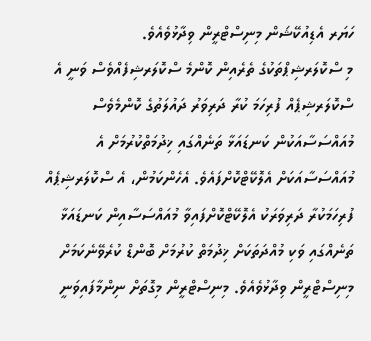ހަޔަރ އެޑިއުކޭޝަން މިނިސްޓްރީން ވިދާޅުވެއެވެ.
މި ސްކޮލަރޝިޕްތަކުގެ ތެރެއިން ކޮންމެ ސްކޮލަރޝިފެއްވެސް ވަނީ އެ ސްކޮލަރޝިޕެއް ފުރިހަމަ ކުރާ ދަރިވަރު ދައުލަތުގެ ކޮންމެވެސް މުއައްސަސާއަކުން ކަނޑައަޅާ ތަނެއްގައި ޚިދުމަތްކުރުމަށް އެ މުއައްސަސާއަކަށް އެލޮކޭޓްކޮށްފައެވެ. އެހެންކަމުން، އެ ސްކޮލަރޝިޕެއް ފުރިހަމަކުރާ ދަރިވަރަކު އެލޮކޭޓްކޮށްފައިވާ މުއައްސަސާއިން ކަނޑައަޅާ ތަނެއްގައި ވަކި މުއްދަތަކަށް ޚިދުމަތް ކުރުމަށް ބޮންޑް ކުރެވޭނެކަމަށް މިނިސްޓްރީން ވިދާޅުވެއެވެ. މިނިސްޓްރީން މިގޮތަށް ނިންމާފައިވަނީ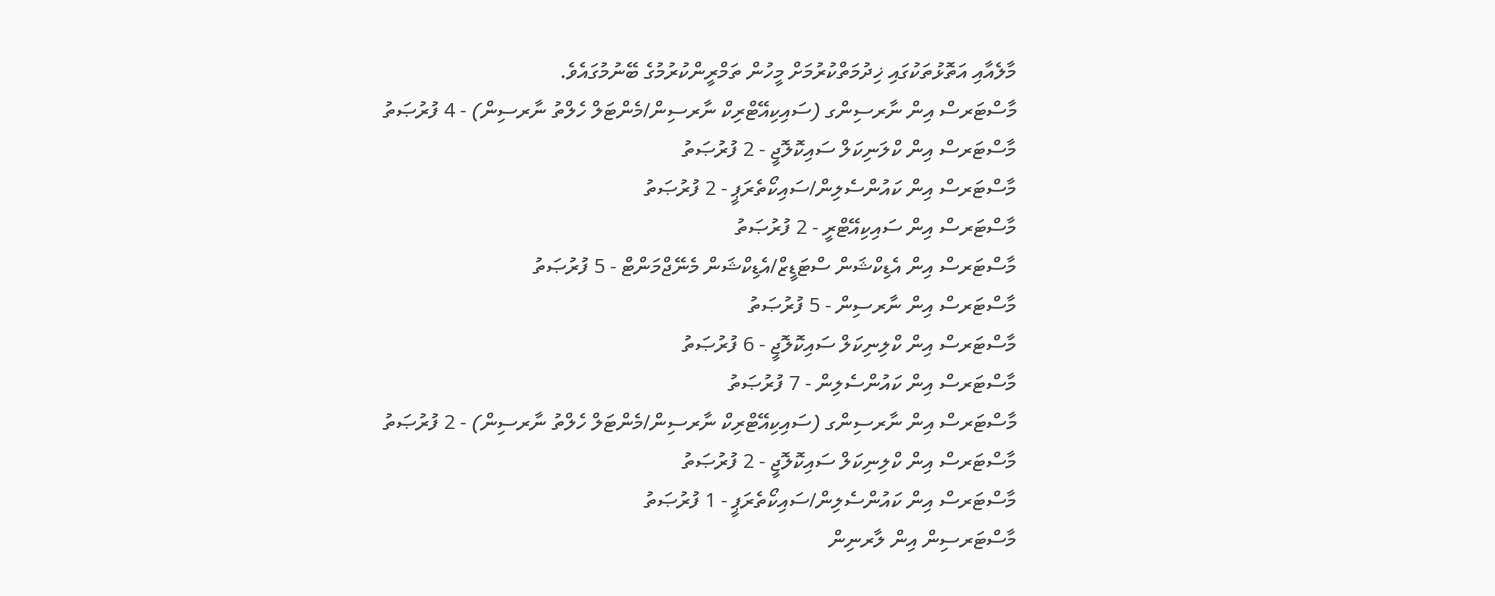މާލެއާއި އަތޮޅުތަކުގައި ޚިދުމަތްކުރުމަށް މީހުން ތަމްރީންކުރުމުގެ ބޭނުމުގައެވެ.
މާސްޓަރސް އިން ނާރސިންގ (ސައިކިއޭޓްރިކް ނާރސިން/މެންޓަލް ހެލްތު ނާރސިން) - 4 ފުރުޞަތު
މާސްޓަރސް އިން ކްލަނިކަލް ސައިކޮލޮޖީ - 2 ފުރުޞަތު
މާސްޓަރސް އިން ކައުންސެލިން/ސައިކޯތެރަޕީ - 2 ފުރުޞަތު
މާސްޓަރސް އިން ސައިކިއޭޓްރީ - 2 ފުރުޞަތު
މާސްޓަރސް އިން އެޑިކްޝަން ސްޓަޑީޒް/އެޑިކްޝަން މެނޭޖްމަންޓް - 5 ފުރުޞަތު
މާސްޓަރސް އިން ނާރސިން - 5 ފުރުޞަތު
މާސްޓަރސް އިން ކްލިނިކަލް ސައިކޮލޮޖީ - 6 ފުރުޞަތު
މާސްޓަރސް އިން ކައުންސެލިން - 7 ފުރުޞަތު
މާސްޓަރސް އިން ނާރސިންގ (ސައިކިއޭޓްރިކް ނާރސިން/މެންޓަލް ހެލްތު ނާރސިން) - 2 ފުރުޞަތު
މާސްޓަރސް އިން ކްލިނިކަލް ސައިކޮލޮޖީ - 2 ފުރުޞަތު
މާސްޓަރސް އިން ކައުންސެލިން/ސައިކޯތެރަޕީ - 1 ފުރުޞަތު
މާސްޓަރސިން އިން ލާރނިން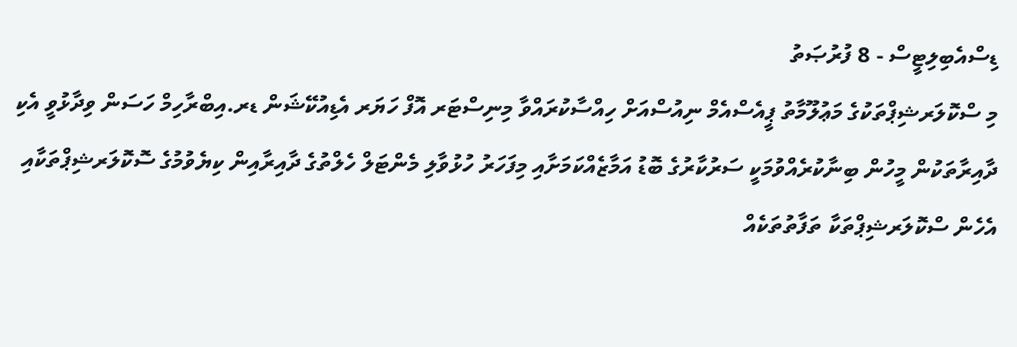ޑިސްއެބިލިޓީސް - 8 ފުރުޞަތު
މި ސްކޮލަރޝިޕްތަކުގެ މަޢުލޫމާތު ޕީއެސްއެމް ނިއުސްއަށް ހިއްސާކުރައްވާ މިނިސްޓަރ އޮފް ހަޔަރ އެޑިއުކޭޝަން ޑރ.އިބްރާހިމް ހަސަން ވިދާޅުވީ އެކި ދާއިރާތަކުން މީހުން ބިނާކުރެއްވުމަކީ ސަރުކާރުގެ ބޮޑު އަމާޒެއްކަމަށާއި މިފަހަރު ހުޅުވާލި މެންޓަލް ހެލްތުގެ ދާއިރާއިން ކިޔެވުމުގެ ސޮކޮލަރޝިޕްތަކާއި އެހެން ސްކޮލަރޝިޕްތަކާ ތަފާތުތަކެއް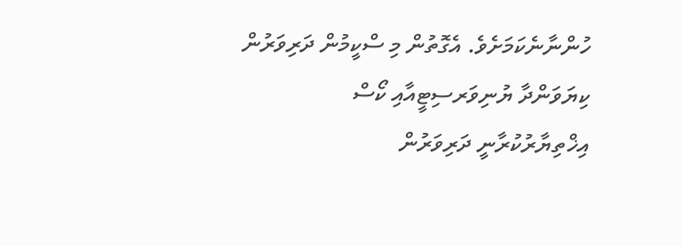ހުންނާނެކަމަށެވެ. އެގޮތުން މި ސްކީމުން ދަރިވަރުން ކިޔަވަންދާ ޔުނިވަރސިޓީއާއި ކޯސް އިޚްތިޔާރުކުރާނީ ދަރިވަރުން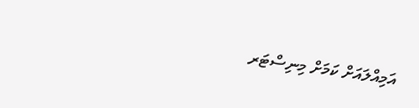އަމިއްލައަށް ކަމަށް މިނިސްޓަރ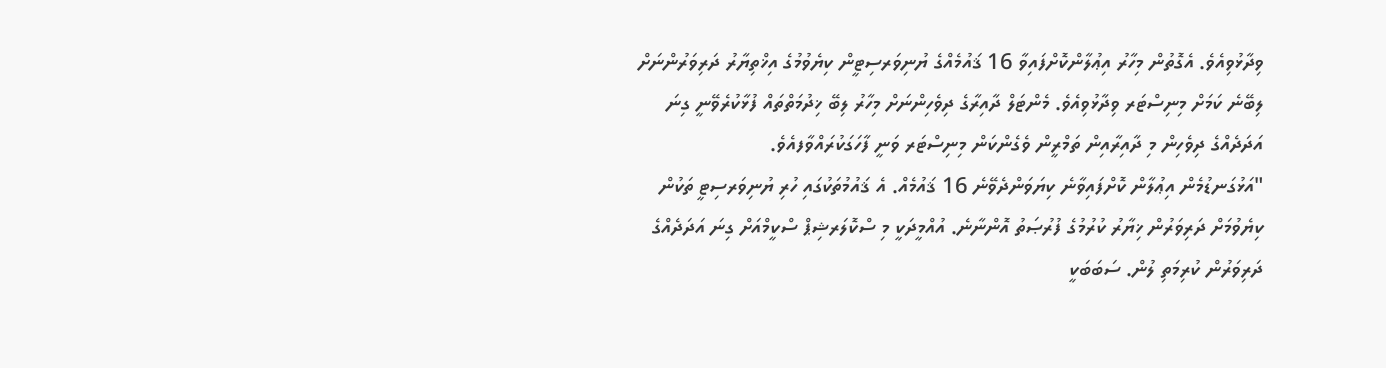ވިދާޅުވިއެވެ. އެގޮތުން މިހާރު އިޢުލާންކޮށްފައިވާ 16 ޤައުމެއްގެ ޔުނިވަރސިޓީން ކިޔެވުމުގެ އިޚްތިޔާރު ދަރިވަރުންނަށް ލިބޭނެ ކަމަށް މިނިސްޓަރ ވިދާޅުވިއެވެ. މެންޓަލް ދާއިރާގެ ދިވެހިންނަށް މިހާރު ލިބޭ ޚިދުމަތްތައް ފުޅާކުރެވޭނީ ގިނަ އަދަދެއްގެ ދިވެހިން މި ދާއިރާއިން ތަމްރީން ވެގެންކަން މިނިސްޓަރ ވަނީ ފާހަގަކުރައްވާފއެވެ.
"އަޅުގަނޑުމެން އިޢުލާން ކޮށްފައިވާނެ ކިޔަވަންދެވޭނެ 16 ޤައުމެއް. އެ ޤައުމުތަކުގައި ހުރި ޔުނިވަރސިޓީ ތަކުން ކިޔެވުމަށް ދަރިވަރުން ޚިޔާރު ކުރުމުގެ ފުރުޞަތު އޮންނާނެ. އުއްމީދަކީ މި ސްކޮލަރޝިޕް ސްކީމްއަށް ގިނަ އަދަދެއްގެ ދަރިވަރުން ކުރިމަތި ލުން. ސަބަބަކީ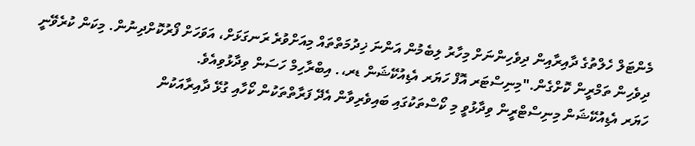މެންޓަލް ހެލްތުގެ ދާއިރާއިން ދިވެހިންނަށް މިހާރު ލިބެމުން އަންނަ ޚިދުމަތްތައް މިއަށްވުރެ ރަނގަޅަށް، އަވަހަށް ފޯރުކޮށްދިނުން. މިކަން ކުރެވޭނީ ދިވެހިން ތަމްރީން ކޮށްގެން."މިނިސްޓަރ އޮފް ހަޔަރ އެޑިއުކޭޝަން ޑރ،. އިބްރާހިމް ހަސަން ވިދާޅުވިއެވެ.
ހަޔަރ އެޑިއުކޭޝަން މިނިސްޓްރީން ވިދާޅުވީ މި ކޯސްތަކުގައި ބައިވެރިވާން އެދޭ ފަރާތްތަކުން ކޯހާއި ގުޅޭ ދާއިރާއަކުން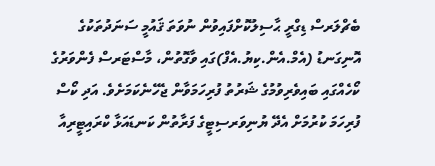ބެޗްލަރސް ޑިގްރީ ޙާސިލުކޮށްފައިވުން ނުވަތަ ޤައުމީ ސަނަދުތަކުގެ އޮނިގަނޑު (އެމް.އެން.ކިޔު.އެފް)ގައި ވާގޮތުން، މާސްޓަރސް ފެންވަރުގެ ކޯހެއްގައި ބައިވެރިވުމުގެ ޝަރުތު ފުރިހަމަވާން ޖެހޭނެކަމަށެވެ. އަދި ކޯސް ފުރިހަމަ ކުރުމަށް އެދޭ ޔުނިވަރސިޓީގެ ފަރާތުން ކަނޑައަޅާ ކްރައިޓީރިއާ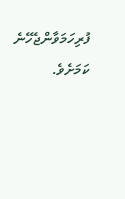ފުރިހަމަވާންޖެހޭނެ ކަމަށެވެ.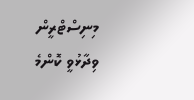މިނިސްޓްރީން ވިދާޅުވީ ކޮންމެ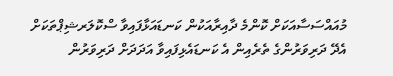މުއައްސަސާއަކަށް ކޮންމެ ދާއިރާއަކުން ކަނޑައަޅާފައިވާ ސްކޮލަރޝިޕްތަކަށް އެދޭ ދަރިވަރުންގެ ތެރެއިން އެ ކަނޑައެޅިފައިވާ އަދަދަށް ދަރިވަރުން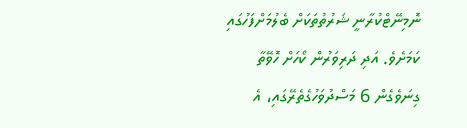ނޮމިނޭޓްކުރާނީ ޝަރުތުތަކަށް ބެލުމަށްފަހުގައި ކަމަށެވެ. އަދި ދަރިވަރުން ކޯހަށް ހޮވޭތާ ގިނަވެގެން 6 މަސްދުވަހުގެތެރޭގައި، އެ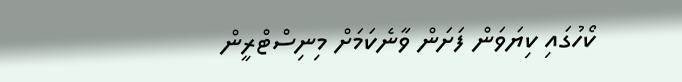ކޯހުގައި ކިޔަވަން ފަށަން ވާނެކަމަށް މިނިސްޓްރީން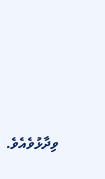ވިދާޅުވެއެވެ.